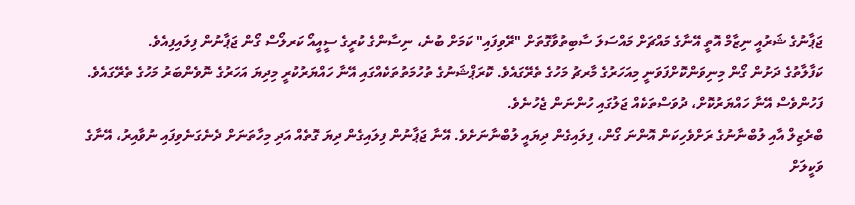ޖަޕާނުގެ ޝަރުއީ ނިޒާމް އޮތީ އޭނާގެ މައްޗަށް މައްސަލަ ސާބިތުވާގޮތަށް "ރޭވިފައި" ކަމަށް ބުނެ، ނިސާންގެ ކުރީގެ ސީއީއޯ ކަރލޯސް ގޯން ޖަޕާނުން ފިލައިފިއެވެ.
ކަފާލާތުގެ ދަށުން ގޯން މިނިވަންކޮށްފަވަނީ މިއަހަރުގެ މާރޗު މަހުގެ ތެރޭގައެވެ. ކޮރަޕްޝަނުގެ ތުހުމަތުތަކެއްގައި އޭނާ ހައްޔަރުކުރީ މިދިޔަ އަހަރުގެ ނޮވެންބަރު މަހުގެ ތެރޭގައެވެ. ފަހުންވެސް އޭނާ ހައްޔަރުކޮށް، ދުވަސްތަކެއް ޖަލުގައި ހުންނަން ޖެހުނެވެ.
ބްރެޒިލް އާއި ލުބްނާނުގެ ރަށްވެހިކަން އޮންނަ ގޯން، ފިލައިގެން ދިޔައީ ލުބްނާނަށެވެ. އޭނާ ޖަޕާނުން ފިލައިގެން ދިޔަ ގޮތެއް އަދި މިހާތަނަށް ދެނެގަނެވިފައި ނުވާއިރު، އޭނާގެ ވަކީލަށް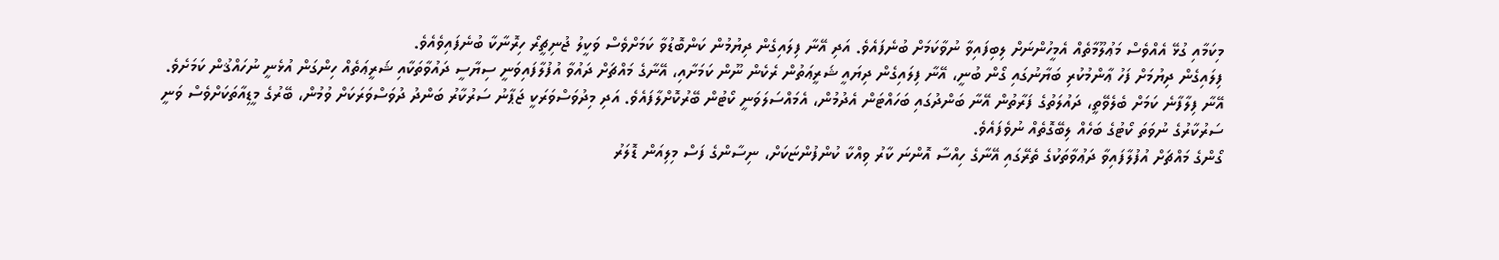މިކަމާއި ގުޅޭ އެއްވެސް މަޢުލޫމާތެއް އެމީހުންނަށް ލިބިފައިވާ ނުވާކަމަށް ބުނެފައެވެ. އަދި އޭނާ ފިލައިގެން ދިޔުމުން ކަންބޮޑުވާ ކަމަށްވެސް ވަކީލު ޖުނިޗީރޯ ހިރޮނާކާ ބުނެފައިވެއެވެ.
ފިލައިގެން ދިޔުމަށް ފަހު ޢާންމުކުރި ބަޔާނުގައި ގޯން ބުނީ، އޭނާ ފިލައިގެން ދިޔައީ ޝަރީޢަތުން ރެކެން ނޫން ކަމަށާއި، އޭނާގެ މައްޗަށް ދައުވާ އުފުލާފައިވަނީ ސިޔާސީ ދައުވާތަކާއި ޝަރީޢަތެއް ހިންގަން އުޅެނީ ނުހައްޤުން ކަމަށެވެ.
އޭނާ ފިލާފާނެ ކަމަށް ބެލެވޭތީ، ދައުލަތުގެ ފަރާތުން އޭނާ ބަންދުގައި ބަހައްޓަން އެދުމުން، އެމައްސަލަވަނީ ކޯޓުން ބޭރުކޮށްލާފައެވެ. އަދި މިދުވަސްވަރަކީ ޖަޕާނު ސަރުކާރު ބަންދު ދުވަސްވަރަކަށް ވުމުން، ބޭރުގެ މީޑިއާތަކަށްވެސް ވަނީ ސަރުކާރުގެ ނުވަތަ ކޯޓުގެ ބަހެއް ލިބޭގޮތެއް ނުވެފައެވެ.
ގޯންގެ މައްޗަށް އުފުލާފައިވާ ދަޢުވާތަކުގެ ތެރޭގައި އޭނާގެ ހިއްސާ އޮންނަ ކާރު ވިއްކާ ކުންފުންޏަކަށް، ނިސާންގެ ފަސް މިލިއަން ޑޮލަރު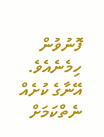ފޮނުވުން ހިމެނެއެވެ. އޭނާގެ ކުށެއް ނެތްކަމަށް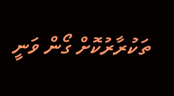ތަކުރާރުކޮށް ގޯން ވަނީ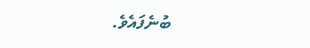ބުނެފައެވެ.